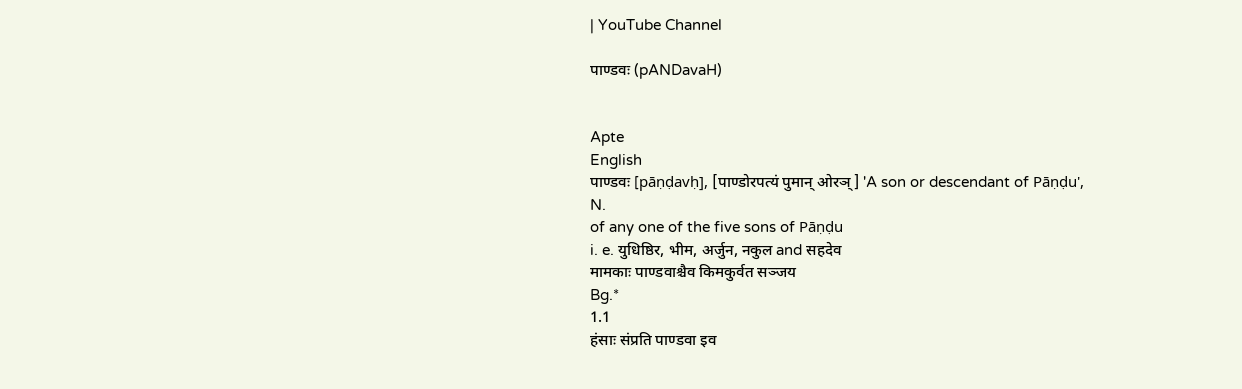| YouTube Channel

पाण्डवः (pANDavaH)


Apte
English
पाण्डवः [pāṇḍavḥ], [पाण्डोरपत्यं पुमान् ओरञ्] 'A son or descendant of Pāṇḍu',
N.
of any one of the five sons of Pāṇḍu
i. e. युधिष्ठिर, भीम, अर्जुन, नकुल and सहदेव
मामकाः पाण्डवाश्चैव किमकुर्वत सञ्जय
Bg.*
1.1
हंसाः संप्रति पाण्डवा इव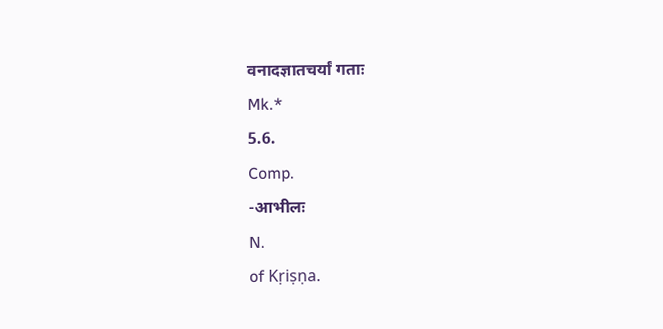वनादज्ञातचर्यां गताः
Mk.*
5.6.
Comp.
-आभीलः
N.
of Kṛiṣṇa.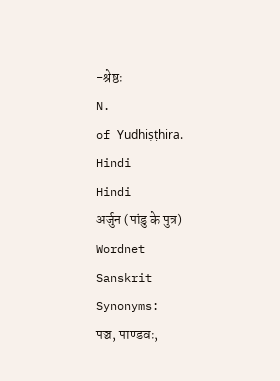-श्रेष्ठः
N.
of Yudhiṣṭhira.
Hindi
Hindi
अर्जुन (पांडु के पुत्र)
Wordnet
Sanskrit
Synonyms:
पञ्च, पाण्डवः,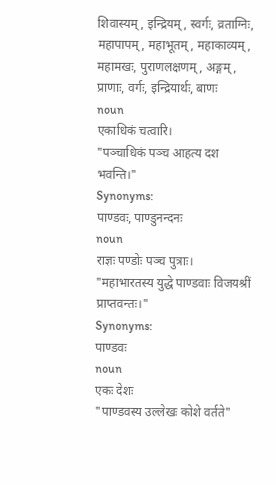शिवास्यम्, इन्द्रियम्, स्वर्गः, व्रताग्निः, महापापम्, महाभूतम्, महाकाव्यम्, महामखः, पुराणलक्षणम्, अङ्गम्, प्राणाः, वर्गः, इन्द्रियार्थः, बाणः
noun
एकाधिकं चत्वारि।
"पञ्चाधिकं पञ्च आहत्य दश भवन्ति।"
Synonyms:
पाण्डवः, पाण्डुनन्दनः
noun
राज्ञः पण्डोः पञ्च पुत्राः।
"महाभारतस्य युद्धे पाण्डवाः विजयश्रीं प्राप्तवन्तः।"
Synonyms:
पाण्डवः
noun
एकः देशः
"पाण्डवस्य उल्लेखः कोशे वर्तते"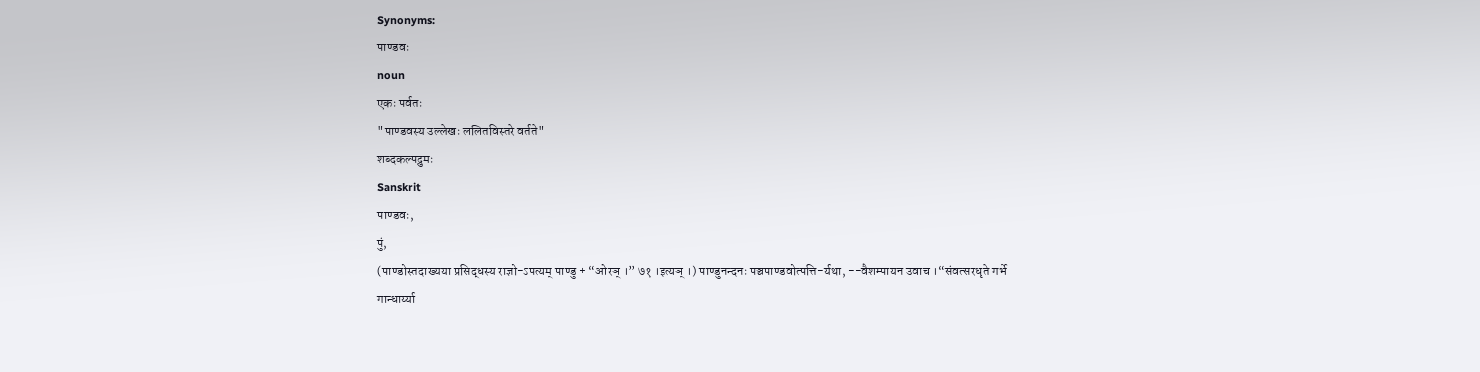Synonyms:
पाण्डवः
noun
एकः पर्वतः
"पाण्डवस्य उल्लेखः ललितविस्तरे वर्तते"
शब्दकल्पद्रुमः
Sanskrit
पाण्डवः,
पुं,
(पाण्डोस्तदाख्यया प्रसिद्धस्य राज्ञो-ऽपत्यम् पाण्डु + “ओरञ् ।” ७१ ।इत्यञ् ।) पाण्डुनन्दनः पञ्चपाण्डवोत्पत्ति-र्यथा, --वैशम्पायन उवाच ।“संवत्सरधृते गर्भे गान्धार्य्या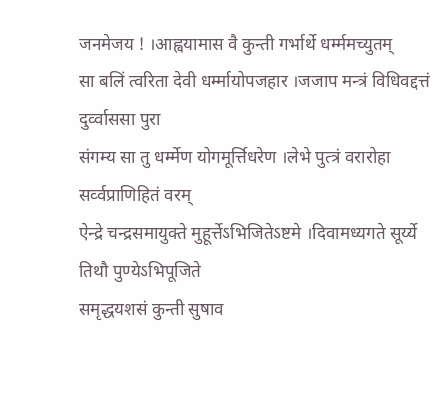जनमेजय ! ।आह्वयामास वै कुन्ती गर्भार्थे धर्म्ममच्युतम्
सा बलिं त्वरिता देवी धर्म्मायोपजहार ।जजाप मन्त्रं विधिवद्दत्तं दुर्व्वाससा पुरा
संगम्य सा तु धर्म्मेण योगमूर्त्तिधरेण ।लेभे पुत्त्रं वरारोहा सर्व्वप्राणिहितं वरम्
ऐन्द्रे चन्द्रसमायुक्ते मुहूर्त्तेऽभिजितेऽष्टमे ।दिवामध्यगते सूर्य्ये तिथौ पुण्येऽभिपूजिते
समृद्धयशसं कुन्ती सुषाव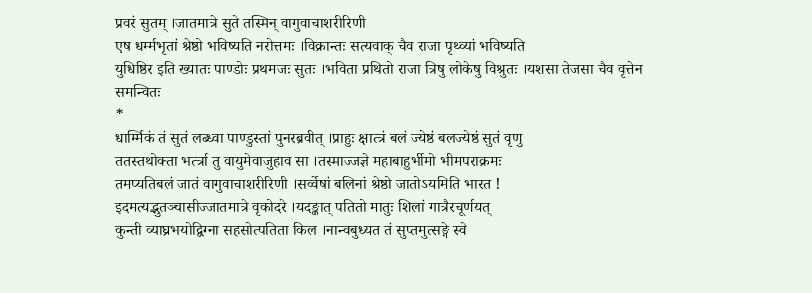प्रवरं सुतम् ।जातमात्रे सुते तस्मिन् वागुवाचाशरीरिणी
एष धर्म्मभृतां श्रेष्ठो भविष्यति नरोत्तमः ।विक्रान्तः सत्यवाक् चैव राजा पृथ्व्यां भविष्यति
युधिष्ठिर इति ख्यातः पाण्डोः प्रथमजः सुतः ।भविता प्रथितो राजा त्रिषु लोकेषु विश्रुतः ।यशसा तेजसा चैव वृत्तेन समन्वितः
*
धार्म्मिकं तं सुतं लब्ध्वा पाण्डुस्तां पुनरब्रवीत् ।प्राहुः क्षात्त्रं बलं ज्येष्ठं बलज्येष्ठं सुतं वृणु
ततस्तथोक्ता भर्त्त्रा तु वायुमेवाजुहाव सा ।तस्माज्जज्ञे महाबाहुर्भीमो भीमपराक्रमः
तमप्यतिबलं जातं वागुवाचाशरीरिणी ।सर्व्वेषां बलिनां श्रेष्ठो जातोऽयमिति भारत !
इदमत्यद्भुतञ्चासीज्जातमात्रे वृकोदरे ।यदङ्कात् पतितो मातुः शिलां गात्रैरचूर्णयत्
कुन्ती व्याघ्रभयोद्विग्ना सहसोत्पतिता किल ।नान्वबुध्यत तं सुप्तमुत्सङ्गे स्वे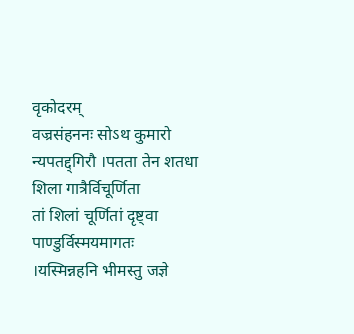वृकोदरम्
वज्रसंहननः सोऽथ कुमारो न्यपतद्द्गिरौ ।पतता तेन शतधा शिला गात्रैर्विचूर्णिता
तां शिलां चूर्णितां दृष्ट्वा पाण्डुर्विस्मयमागतः ।यस्मिन्नहनि भीमस्तु जज्ञे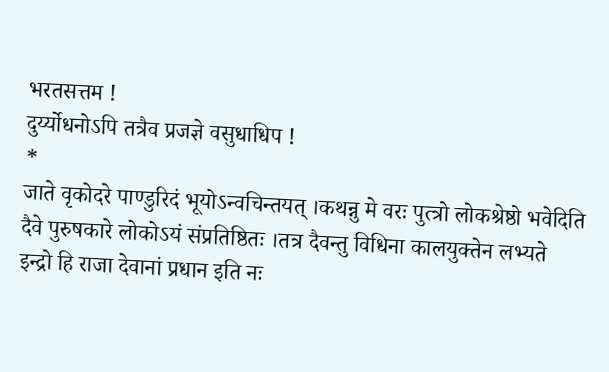भरतसत्तम !
दुर्य्योधनोऽपि तत्रैव प्रजज्ञे वसुधाधिप !
*
जाते वृकोदरे पाण्डुरिदं भूयोऽन्वचिन्तयत् ।कथन्नु मे वरः पुत्त्रो लोकश्रेष्ठो भवेदिति
दैवे पुरुषकारे लोकोऽयं संप्रतिष्ठितः ।तत्र दैवन्तु विधिना कालयुक्तेन लभ्यते
इन्द्रो हि राजा देवानां प्रधान इति नः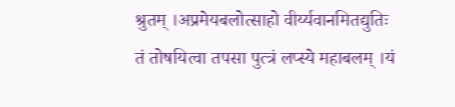श्रुतम् ।अप्रमेयबलोत्साहो वीर्य्यवानमितद्युतिः
तं तोषयित्वा तपसा पुत्त्रं लप्स्ये महाबलम् ।यं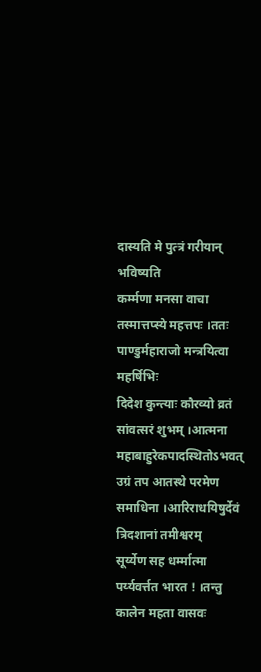दास्यति मे पुत्त्रं गरीयान् भविष्यति
कर्म्मणा मनसा वाचा तस्मात्तप्स्ये महत्तपः ।ततः पाण्डुर्महाराजो मन्त्रयित्वा महर्षिभिः
दिदेश कुन्त्याः कौरव्यो व्रतं सांवत्सरं शुभम् ।आत्मना महाबाहुरेकपादस्थितोऽभवत्
उग्रं तप आतस्थे परमेण समाधिना ।आरिराधयिषुर्देवं त्रिदशानां तमीश्वरम्
सूर्य्येण सह धर्म्मात्मा पर्य्यवर्त्तत भारत ! ।तन्तु कालेन महता वासवः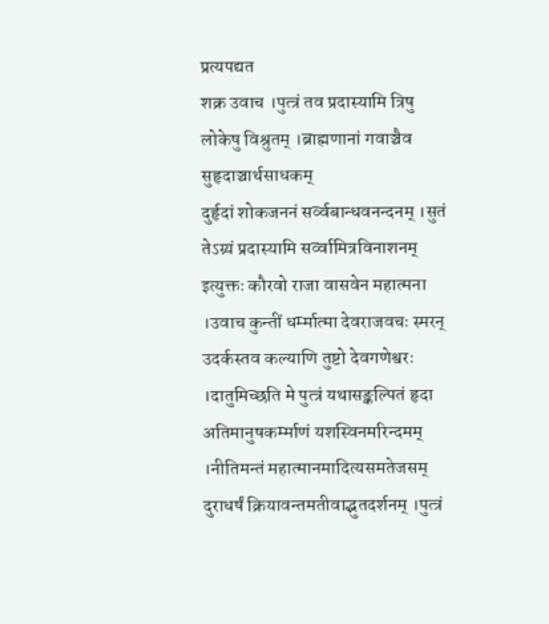प्रत्यपद्यत
शक्र उवाच ।पुत्त्रं तव प्रदास्यामि त्रिषु लोकेषु विश्रुतम् ।ब्राह्मणानां गवाञ्चैव सुहृदाञ्चार्थसाधकम्
दुर्हृदां शोकजननं सर्व्वबान्धवनन्दनम् ।सुतं तेऽग्र्यं प्रदास्यामि सर्व्वामित्रविनाशनम्
इत्युक्तः कौरवो राजा वासवेन महात्मना ।उवाच कुन्तीं धर्म्मात्मा देवराजवचः स्मरन्
उदर्कस्तव कल्याणि तुष्टो देवगणेश्वरः ।दातुमिच्छति मे पुत्त्रं यथासङ्कल्पितं हृदा
अतिमानुषकर्म्माणं यशस्विनमरिन्दमम् ।नीतिमन्तं महात्मानमादित्यसमतेजसम्
दुराधर्षं क्रियावन्तमतीवाद्भुतदर्शनम् ।पुत्त्रं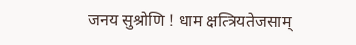जनय सुश्रोणि ! धाम क्षत्त्रियतेजसाम्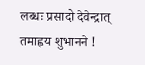लब्धः प्रसादो देवेन्द्रात् तमाह्वय शुभानने !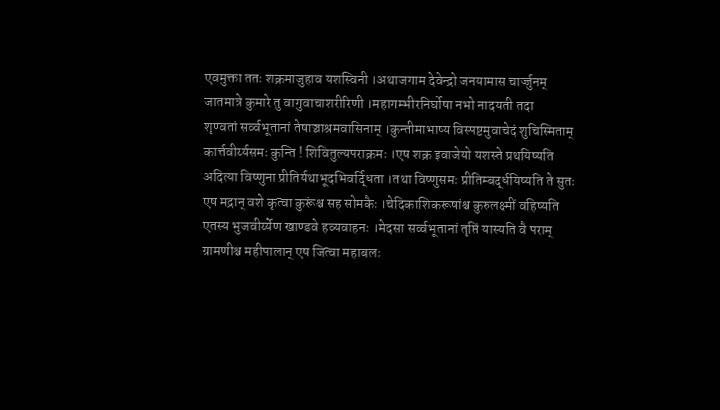एवमुक्ता ततः शक्रमाजुहाव यशस्विनी ।अथाजगाम देवेन्द्रो जनयामास चार्ज्जुनम्
जातमात्रे कुमारे तु वागुवाचाशरीरिणी ।महागम्भीरनिर्घोषा नभो नादयती तदा
शृण्वतां सर्व्वभूतानां तेषाञ्चाश्रमवासिनाम् ।कुन्तीमाभाष्य विस्पष्टमुवाचेदं शुचिस्मिताम्
कार्त्तवीर्य्यसमः कुन्ति ! शिवितुल्यपराक्रमः ।एष शक्र इवाजेयो यशस्ते प्रथयिष्यति
अदित्या विष्णुना प्रीतिर्यथाभूदभिवर्द्धिता ।तथा विष्णुसमः प्रीतिम्बर्द्धयिष्यति ते सुतः
एष मद्रान् वशे कृत्वा कुरूंश्च सह सोमकैः ।चेदिकाशिकरूषांश्च कुरुलक्ष्मीं वहिष्यति
एतस्य भुजवीर्य्येण खाण्डवे हव्यवाहनः ।मेदसा सर्व्वभूतानां तृप्तिं यास्यति वै पराम्
ग्रामणीश्च महीपालान् एष जित्वा महाबलः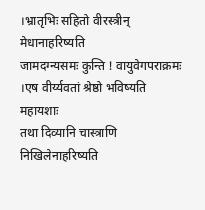।भ्रातृभिः सहितो वीरस्त्रीन् मेधानाहरिष्यति
जामदग्न्यसमः कुन्ति ! वायुवेगपराक्रमः ।एष वीर्य्यवतां श्रेष्ठो भविष्यति महायशाः
तथा दिव्यानि चास्त्राणि निखिलेनाहरिष्यति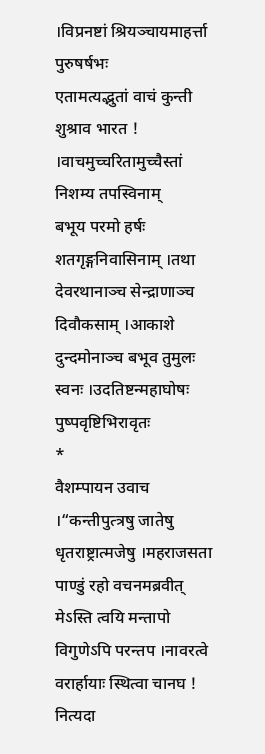।विप्रनष्टां श्रियञ्चायमाहर्त्ता पुरुषर्षभः
एतामत्यद्भुतां वाचं कुन्ती शुश्राव भारत ! ।वाचमुच्चरितामुच्चैस्तां निशम्य तपस्विनाम्
बभूय परमो हर्षः शतगृङ्गनिवासिनाम् ।तथा देवरथानाञ्च सेन्द्राणाञ्च दिवौकसाम् ।आकाशे दुन्दमोनाञ्च बभूव तुमुलः स्वनः ।उदतिष्टन्महाघोषः पुष्पवृष्टिभिरावृतः
*
वैशम्पायन उवाच ।“कन्तीपुत्त्रषु जातेषु धृतराष्ट्रात्मजेषु ।महराजसता पाण्डुं रहो वचनमब्रवीत्
मेऽस्ति त्वयि मन्तापो विगुणेऽपि परन्तप ।नावरत्वे वरार्हायाः स्थित्वा चानघ ! नित्यदा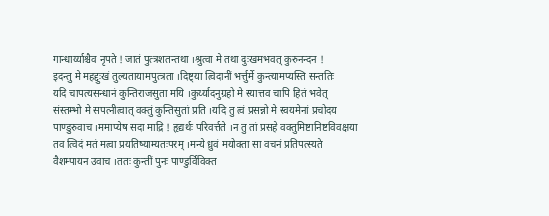गान्धार्य्याश्चैव नृपते ! जातं पुत्त्रशतन्तथा ।श्रुत्वा मे तथा दुःखमभवत् कुरुनन्दन !
इदन्तु मे महद्दुःखं तुल्यतायामपुत्त्रता ।दिष्ट्या त्विदानीं भर्त्तुर्मे कुन्त्यामप्यस्ति सन्ततिः
यदि चापत्यसन्धानं कुन्तिराजसुता मयि ।कुर्य्यादनुग्रहो मे स्यात्तव चापि हितं भवेत्
संस्तम्भो मे सपत्नीत्वात् वक्तुं कुन्तिसुतां प्रति ।यदि तु त्वं प्रसन्नो मे स्वयमेनां प्रचोदय
पाण्डुरुवाच ।ममाप्येष सदा माद्रि ! हृद्यर्थः परिवर्त्तते ।न तु तां प्रसहे वक्तुमिष्टानिष्टविवक्षया
तव त्विदं मतं मत्वा प्रयतिष्याम्यतःपरम् ।मन्ये ध्रुवं मयोक्ता सा वचनं प्रतिपत्स्यते
वैशम्पायन उवाच ।ततः कुन्तीं पुनः पाण्डुर्विविक्त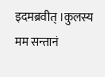इदमब्रवीत् ।कुलस्य मम सन्तानं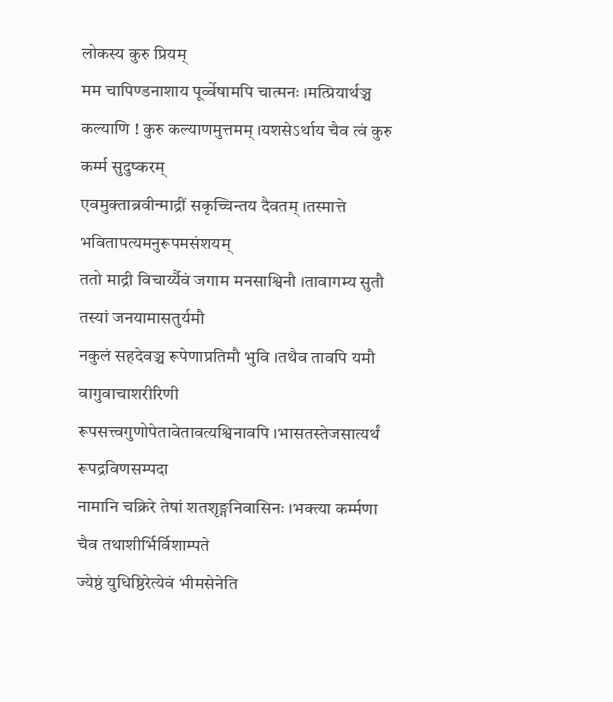लोकस्य कुरु प्रियम्
मम चापिण्डनाशाय पूर्व्वेषामपि चात्मनः ।मत्प्रियार्थञ्च कल्याणि ! कुरु कल्याणमुत्तमम् ।यशसेऽर्थाय चैव त्वं कुरु कर्म्म सुदुष्करम्
एवमुक्ताब्रवीन्माद्रीं सकृच्चिन्तय दैवतम् ।तस्मात्ते भवितापत्यमनुरूपमसंशयम्
ततो माद्री विचार्य्यैवं जगाम मनसाश्विनौ ।तावागम्य सुतौ तस्यां जनयामासतुर्यमौ
नकुलं सहदेवञ्च रूपेणाप्रतिमौ भुवि ।तथैव तावपि यमौ वागुवाचाशरीरिणी
रूपसत्त्वगुणोपेतावेतावत्यश्विनावपि ।भासतस्तेजसात्यर्थं रूपद्रविणसम्पदा
नामानि चक्रिरे तेषां शतशृङ्गनिवासिनः ।भक्त्या कर्म्मणा चैव तथाशीर्भिर्विशाम्पते
ज्येष्ठं युधिष्ठिरेत्येवं भीमसेनेति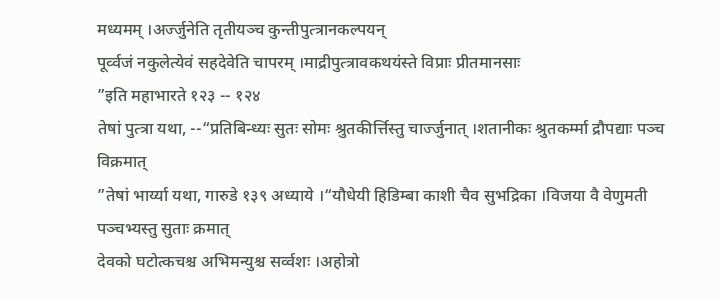मध्यमम् ।अर्ज्जुनेति तृतीयञ्च कुन्तीपुत्त्रानकल्पयन्
पूर्व्वजं नकुलेत्येवं सहदेवेति चापरम् ।माद्रीपुत्त्रावकथयंस्ते विप्राः प्रीतमानसाः
”इति महाभारते १२३ -- १२४
तेषां पुत्त्रा यथा, --“प्रतिबिन्ध्यः सुतः सोमः श्रुतकीर्त्तिस्तु चार्ज्जुनात् ।शतानीकः श्रुतकर्म्मा द्रौपद्याः पञ्च विक्रमात्
”तेषां भार्य्या यथा, गारुडे १३९ अध्याये ।“यौधेयी हिडिम्बा काशी चैव सुभद्रिका ।विजया वै वेणुमती पञ्चभ्यस्तु सुताः क्रमात्
देवको घटोत्कचश्च अभिमन्युश्च सर्व्वशः ।अहोत्रो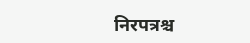निरपत्रश्च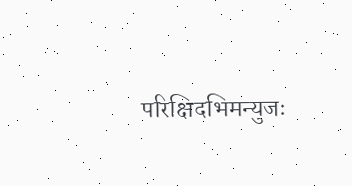परिक्षिदभिमन्युजः